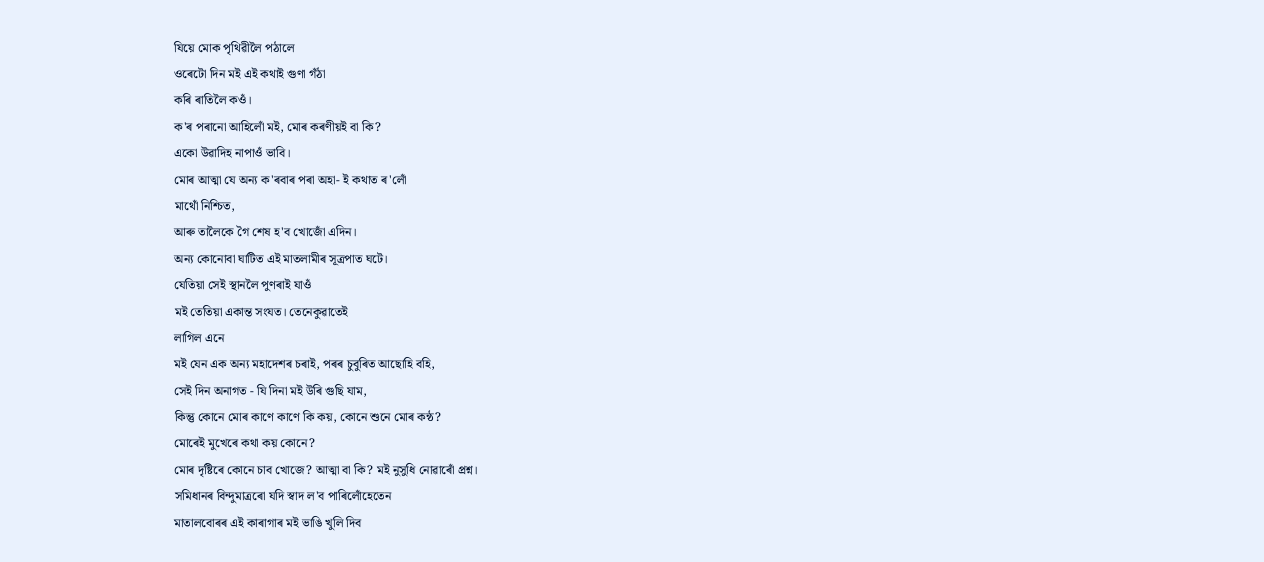যিয়ে মোক পৃথিৱীলৈ পঠালে
ওৰেটো দিন মই এই কথাই গুণা গঁঠা
কৰি ৰাতিলৈ কওঁ।
ক'ৰ পৰানো আহিলোঁ মই, মোৰ কৰণীয়ই বা কি?
একো উৱাদিহ নাপাওঁ ভাবি।
মোৰ আত্মা যে অন্য ক'ৰবাৰ পৰা অহা- ই কথাত ৰ'লোঁ
মাথোঁ নিশ্চিত,
আৰু তালৈকে গৈ শেষ হ'ব খোজোঁ এদিন।
অন্য কোনোবা ঘাটিত এই মাতলামীৰ সূত্ৰপাত ঘটে।
যেতিয়া সেই স্থানলৈ পুণৰাই যাওঁ
মই তেতিয়া একান্ত সংযত। তেনেকুৱাতেই
লাগিল এনে
মই যেন এক অন্য মহাদেশৰ চৰাই, পৰৰ চুবুৰিত আছোহি বহি,
সেই দিন অনাগত - যি দিনা মই উৰি গুছি যাম,
কিন্তু কোনে মোৰ কাণে কাণে কি কয়, কোনে শুনে মোৰ কন্ঠ?
মোৰেই মুখেৰে কথা কয় কোনে?
মোৰ দৃষ্টিৰে কোনে চাব খোজে? আত্মা বা কি? মই নুসুধি নোৱাৰোঁ প্ৰশ্ন।
সমিধানৰ বিন্দুমাত্ৰৰো যদি স্বাদ ল'ব পাৰিলোঁহেতেন
মাতালবোৰৰ এই কাৰাগাৰ মই ভাঙি খুলি দিব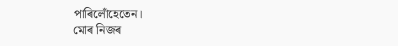পাৰিলোঁহেতেন।
মোৰ নিজৰ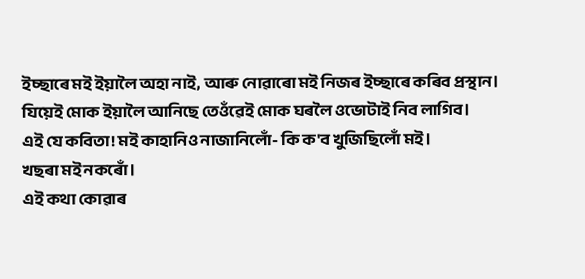ইচ্ছাৰে মই ইয়ালৈ অহা নাই, আৰু নোৱাৰো মই নিজৰ ইচ্ছাৰে কৰিব প্ৰস্থান।
যিয়েই মোক ইয়ালৈ আনিছে তেওঁৱেই মোক ঘৰলৈ ওভোটাই নিব লাগিব।
এই যে কবিতা! মই কাহানিও নাজানিলোঁ- কি ক'ব খুজিছিলোঁ মই।
খছৰা মই নকৰোঁ।
এই কথা কোৱাৰ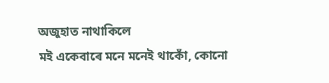অজুহাত নাথাকিলে
মই একেবাৰে মনে মনেই থাকোঁ, কোনো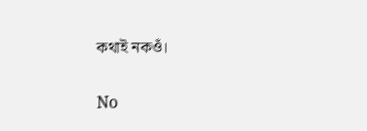কথাই নকওঁ।

No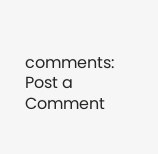comments:
Post a Comment